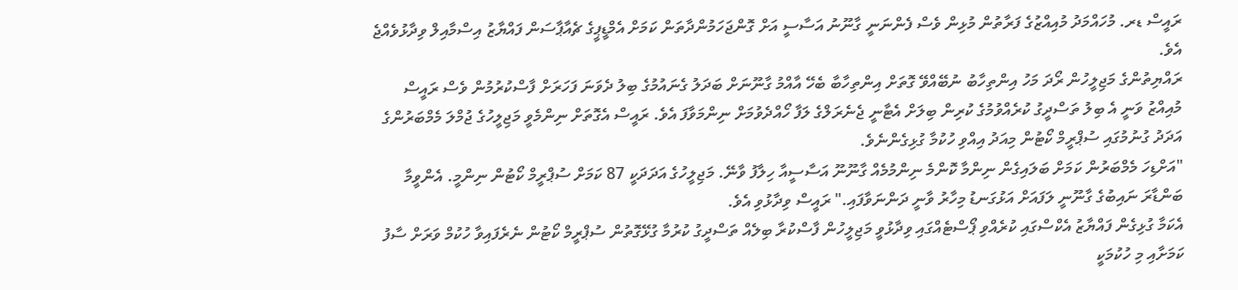ރައީސް ޑރ. މުހައްމަދު މުއިއްޒުގެ ފަރާތުން މުޅިން ވެސް ފެންނަނީ ގާނޫނު އަސާސީ އަށް ގޮންޖަހަމުންދާތަން ކަމަށް އެމްޑީޕީގެ ޗެއާޕާސަން ފައްޔާޒު އިސްމާއިލް ވިދާޅުވެއްޖެ އެވެ.
ރައްޔިތުންގެ މަޖިލީހުން ރޯދަ މަހު އިންތިހާބު ނުބޭއްވޭ ގޮތަށް އިންތިހާބާ ބެހޭ އާއްމު ގާނޫނަށް ބަދަލު ގެނައުމުގެ ބިލު ދެވަނަ ފަހަރަށް ފާސްކުރުމުން ވެސް ރައީސް މުއިއްޒު ވަނީ އެ ބިލު ތަސްދީގު ކުރެއްވުމުގެ ކުރިން ބިލަށް އެޓާނީ ޖެނެރަލްގެ ލަފާ ހޯއްދެވުމަށް ނިންމަވާފަ އެވެ. ރައީސް އެގޮތަށް ނިންމެވީ މަޖިލީހުގެ ޖުމްލަ މެމްބަރުންގެ އަދަދު ގުނުމުގައި ސުޕްރީމް ކޯޓުން މިއަދު އިއްވި ހުކުމާ ގުޅިގެންނެވެ.
"އަށްޑިހަ މެމްބަރުން ކަމަށް ބަލައިގެން ނިންމާ ކޮންމެ ނިންމުމެއް ގާނޫނޫ އަސާސީއާ ހިލާފު ވާނޭ. މަޖިލީހުގެ އަދަދަކީ 87 ކަމަށް ސުޕްރީމް ކޯޓުން ނިންމީ. އެންވީމާ ބަންޑާރަ ނައިބުގެ ގާނޫނީ ލަފައަށް އަޅުގަނޑު މިހާރު ވާނީ ދަންނަވާފައި." ރައީސް ވިދާޅުވި އެވެ.
އެކަމާ ގުޅިގެން ފައްޔާޒު އެކްސްގައި ކުރެއްވި ޕޯސްޓެއްގައި ވިދާޅުވީ މަޖިލީހުން ފާސްކުރާ ބިލެއް ތަސްދީގު ކުރުމާ ގުޅޭގޮތުން ސުޕްރީމް ކޯޓުން ނެރެފައިވާ ހުކުމް ވަރަށް ސާފު ކަމަށާއި މި ހުކުމަކީ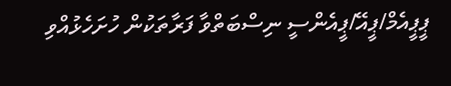ޕީޕީއެމް/ޕީއޭ/ޕީއެންސީ ނިސްބަތްވާ ފަރާތަކުން ހުށަހެޅުއްވި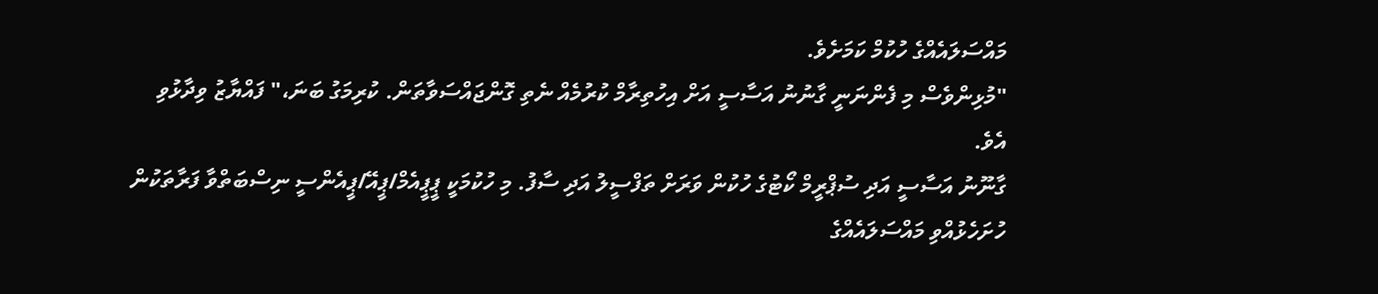މައްސަލައެއްގެ ހުކުމް ކަމަށެވެ.
"މުޅިންވެސް މި ފެންނަނީ ގާނުނު އަސާސީ އަށް އިހުތިރާމް ކުރުމެއް ނެތި ގޮންޖައްސަވާތަން. ކުރިމަގު ބަނަ،" ފައްޔާޒު ވިދާޅުވި އެވެ.
ގާނޫނު އަސާސީ އަދި ސުޕްރީމް ކޯޓުގެ ހުކުން ވަރަށް ތަފްސީލު އަދި ސާފު. މި ހުކުމަކީ ޕީޕީއެމް/ޕީއޭ/ޕީއެންސީ ނިސްބަތްވާ ފަރާތަކުން ހުށަހެޅުއްވި މައްސަލައެއްގެ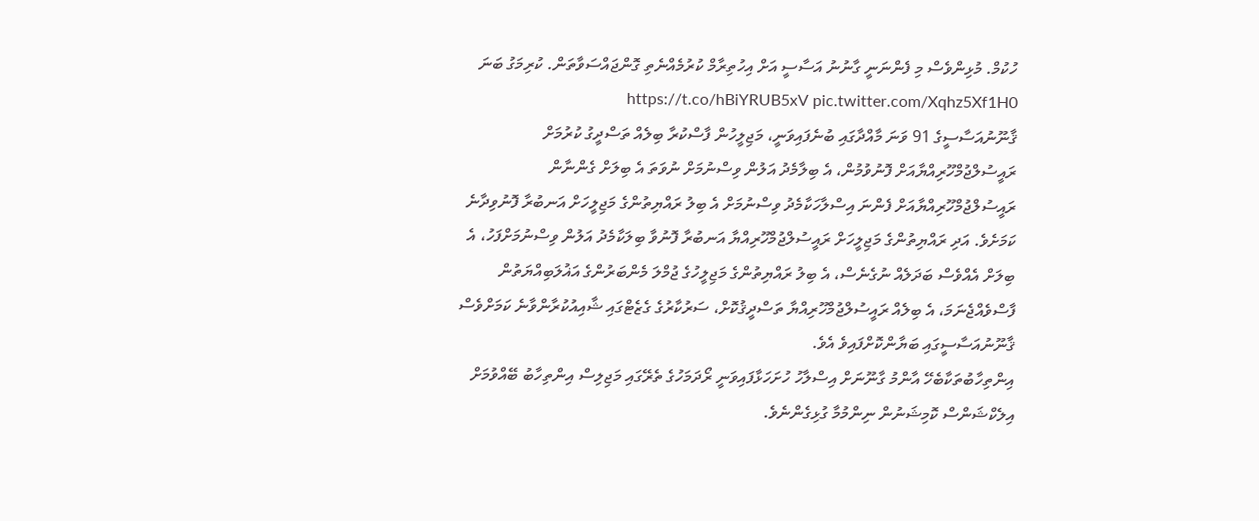ހުކުމް. މުޅިންވެސް މި ފެންނަނީ ގާނުނު އަސާސީ އަށް އިހުތިރާމް ކުރުމެއްނެތި ގޮންޖައްސަވާތަން. ކުރިމަގު ބަނަ https://t.co/hBiYRUB5xV pic.twitter.com/Xqhz5Xf1H0
ޤާނޫނުއަސާސީގެ 91 ވަނަ މާއްދާގައި ބުނެފައިވަނީ، މަޖިލީހުން ފާސްކުރާ ބިލެއް ތަސްދީގު ކުރުމަށް ރައީސުލްޖުމްހޫރިއްޔާއަށް ފޮނުވުމުން، އެ ބިލާމެދު އަލުން ވިސްނުމަށް ނުވަތަ އެ ބިލަށް ގެންނާން ރައީސުލްޖުމްހޫރިއްޔާއަށް ފެންނަ އިސްލާހަކާމެދު ވިސްނުމަށް އެ ބިލު ރައްޔިތުންގެ މަޖިލީހަށް އަނބުރާ ފޮނުވިދާނެ ކަމަށެވެ. އަދި ރައްޔިތުންގެ މަޖިލީހަށް ރައީސުލްޖުމްހޫރިއްޔާ އަނބުރާ ފޮނުވާ ބިލަކާމެދު އަލުން ވިސްނުމަށްފަހު، އެ ބިލަށް އެއްވެސް ބަދަލެއް ނުގެނެސް، އެ ބިލު ރައްޔިތުންގެ މަޖިލީހުގެ ޖުމްލަ މެންބަރުންގެ އަޣުލަބިއްޔަތުން ފާސްވެއްޖެނަމަ، އެ ބިލެއް ރައީސުލްޖުމްހޫރިއްޔާ ތަސްދީޤުކޮށް، ސަރުކާރުގެ ގެޒެޓްގައި ޝާއިއުކުރާންވާނެ ކަމަށްވެސް ޤާނޫނުއަސާސީގައި ބަޔާންކޮށްފައިވެ އެވެ.
އިންތިހާބުތަކާބެހޭ އާންމު ގާނޫނަށް އިސްލާހު ހުށަހަޅާފައިވަނީ ރޯދަމަހުގެ ތެރޭގައި މަޖިލިސް އިންތިހާބު ބޭއްވުމަށް އިލެކްޝަންސް ކޮމިޝަނުން ނިންމުމާ ގުޅިގެންނެވެ.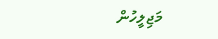މަޖިލީހުން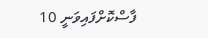ފާސްކޮށްފައިވަނީ 10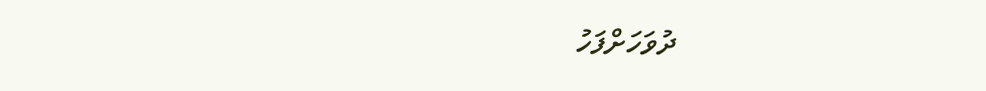ދުވަހަށްފަހު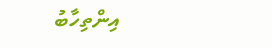އިންތިހާބު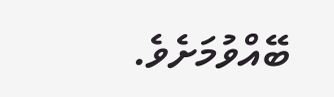ބޭއްވުމަށެވެ.